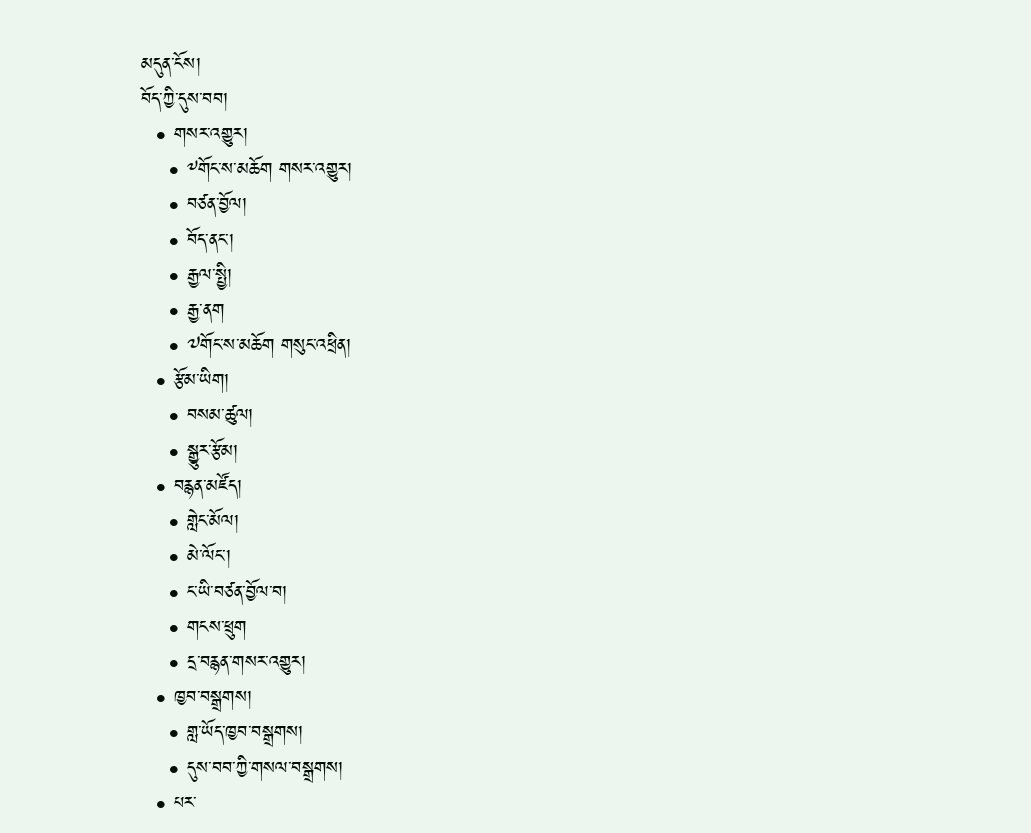མདུན་ངོས།
བོད་ཀྱི་དུས་བབ།
  • གསར་འགྱུར།
    • ༸གོང་ས་མཆོག གསར་འགྱུར།
    • བཙན་བྱོལ།
    • བོད་ནང་།
    • རྒྱལ་སྤྱི།
    • རྒྱ་ནག
    • ༧གོང་ས་མཆོག གསུང་འཕྲིན།
  • རྩོམ་ཡིག།
    • བསམ་ཚུལ།
    • སྒྱུར་རྩོམ།
  • བརྙན་མཛོད།
    • གླེང་མོལ།
    • མེ་ལོང་།
    • ང་ཡི་བཙན་བྱོལ་བ།
    • གངས་ཕྲུག
    • དྲ་བརྙན་གསར་འགྱུར།
  • ཁྱབ་བསྒྲགས།
    • གླ་ཡོད་ཁྱབ་བསྒྲགས།
    • དུས་བབ་ཀྱི་གསལ་བསྒྲགས།
  • པར་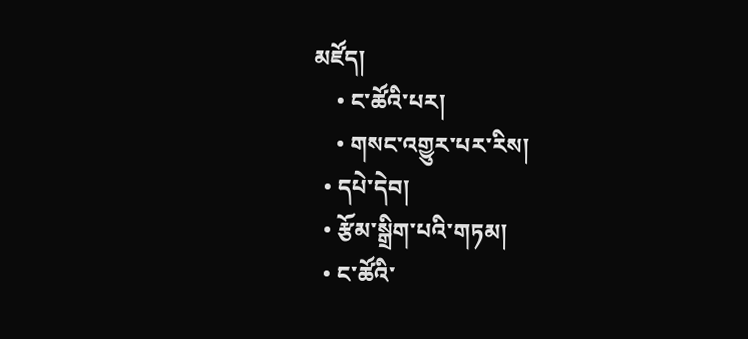མཛོད།
    • ང་ཚོའི་པར།
    • གསང་འགྱུར་པར་རིས།
  • དཔེ་དེབ།
  • རྩོམ་སྒྲིག་པའི་གཏམ།
  • ང་ཚོའི་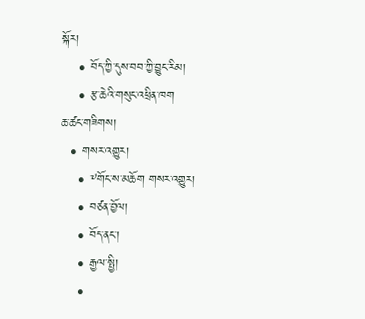སྐོར།
    • བོད་ཀྱི་དུས་བབ་ཀྱི་བྱུང་རིམ།
    • རྩ་ཆེའི་གསུང་འཕྲིན་ཁག
ཆ་ཚང་གཟིགས།
  • གསར་འགྱུར།
    • ༸གོང་ས་མཆོག གསར་འགྱུར།
    • བཙན་བྱོལ།
    • བོད་ནང་།
    • རྒྱལ་སྤྱི།
    •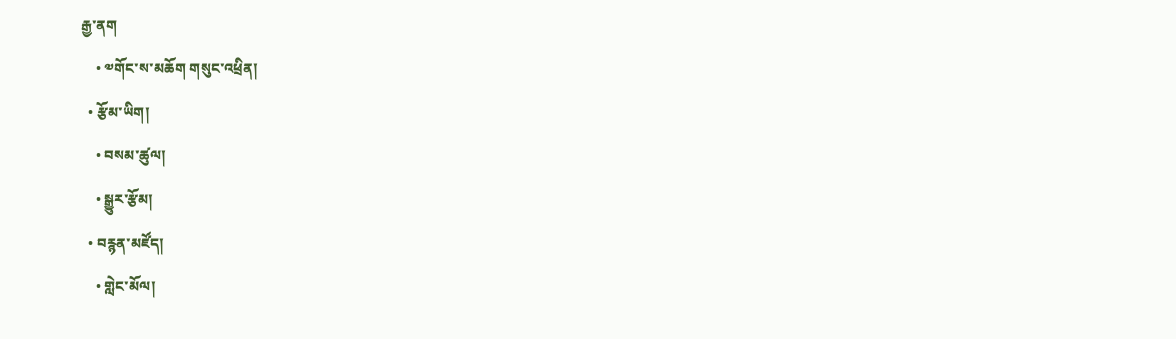རྒྱ་ནག
    • ༧གོང་ས་མཆོག གསུང་འཕྲིན།
  • རྩོམ་ཡིག།
    • བསམ་ཚུལ།
    • སྒྱུར་རྩོམ།
  • བརྙན་མཛོད།
    • གླེང་མོལ།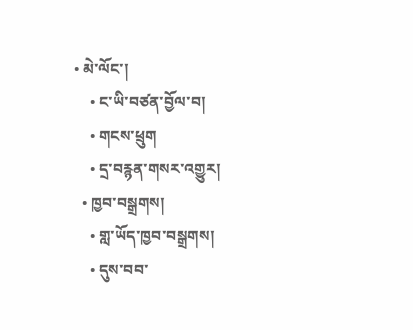• མེ་ལོང་།
    • ང་ཡི་བཙན་བྱོལ་བ།
    • གངས་ཕྲུག
    • དྲ་བརྙན་གསར་འགྱུར།
  • ཁྱབ་བསྒྲགས།
    • གླ་ཡོད་ཁྱབ་བསྒྲགས།
    • དུས་བབ་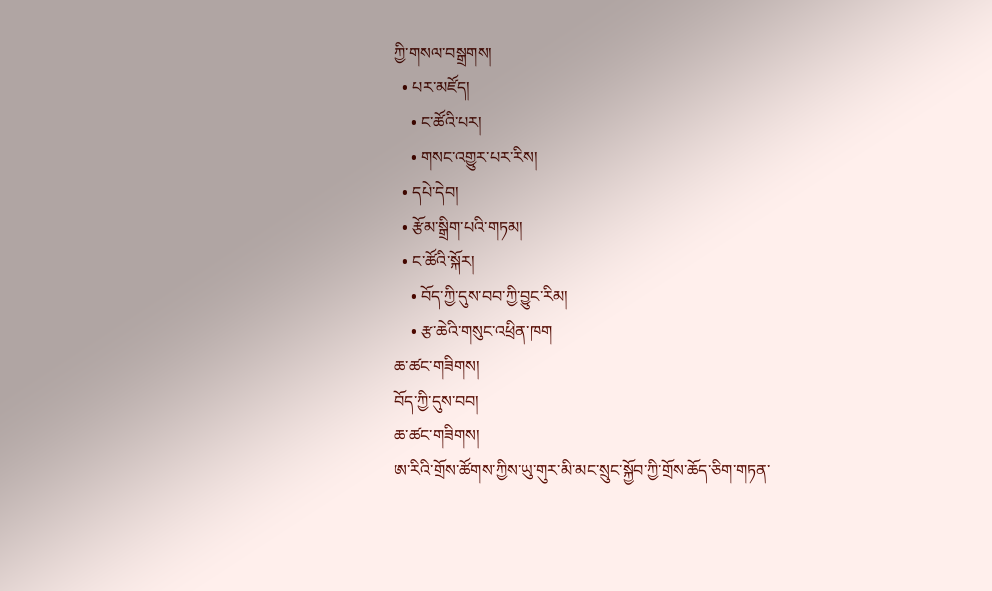ཀྱི་གསལ་བསྒྲགས།
  • པར་མཛོད།
    • ང་ཚོའི་པར།
    • གསང་འགྱུར་པར་རིས།
  • དཔེ་དེབ།
  • རྩོམ་སྒྲིག་པའི་གཏམ།
  • ང་ཚོའི་སྐོར།
    • བོད་ཀྱི་དུས་བབ་ཀྱི་བྱུང་རིམ།
    • རྩ་ཆེའི་གསུང་འཕྲིན་ཁག
ཆ་ཚང་གཟིགས།
བོད་ཀྱི་དུས་བབ།
ཆ་ཚང་གཟིགས།
ཨ་རིའི་གྲོས་ཚོགས་ཀྱིས་ཡུ་གུར་མི་མང་སྲུང་སྐྱོབ་ཀྱི་གྲོས་ཆོད་ཅིག་གཏན་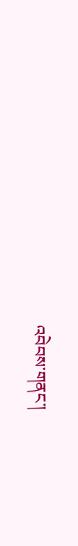འབེབས་གནང་།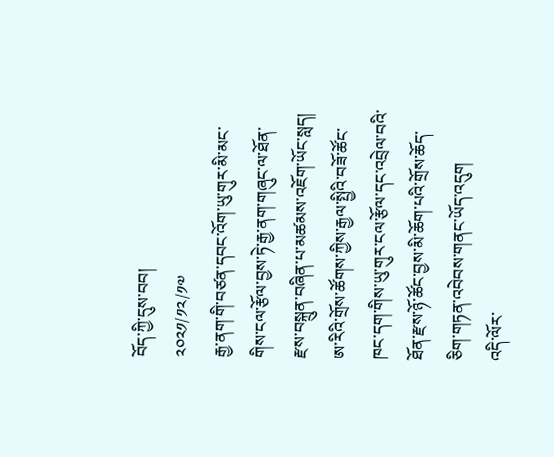བོད་ཀྱི་དུས་བབ།
༢༠༢༡/༡༢/༡༧
རྒྱ་ནག་གི་བཙན་དབང་འོག་ཡུ་གུར་མི་མང་གིས་ངལ་རྩོལ་བྱས་ཏེ་རྒྱ་ནག་གཞུང་ལ་ཐོན་རྫས་བསྐྲུན་བཞིན་པ་མཚམས་འཇོག་ཡོང་སླད། ཨ་རིའི་གྲོས་ཚོགས་ཀྱིས་རྒྱལ་སྤྱིའི་བཟོ་ཚོང་ཁང་དག་གིས་ཡུ་གུར་ངལ་རྩོལ་དང་འབྲེལ་བའི་ཐོན་རྫས་ཉོ་ཚོང་བྱས་མི་ཆོག་པའི་གྲོས་ཆོད་ཅིག་གཏན་འབེབས་གནང་ཡོད་འདུག
འདི་ལོར་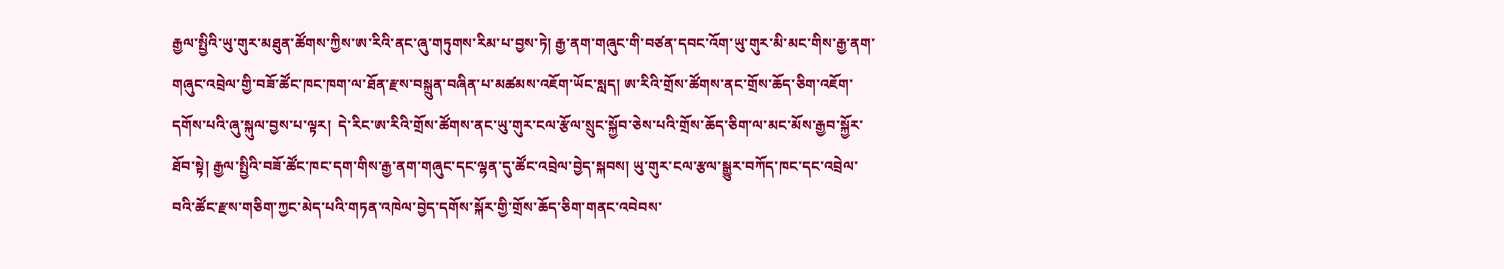རྒྱལ་སྤྱིའི་ཡུ་གུར་མཐུན་ཚོགས་ཀྱིས་ཨ་རིའི་ནང་ཞུ་གཏུགས་རིམ་པ་བྱས་ཏེ། རྒྱ་ནག་གཞུང་གི་བཙན་དབང་འོག་ཡུ་གུར་མི་མང་གིས་རྒྱ་ནག་གཞུང་འབྲེལ་གྱི་བཟོ་ཚོང་ཁང་ཁག་ལ་ཐོན་རྫས་བསྐྲུན་བཞིན་པ་མཚམས་འཇོག་ཡོང་སླད། ཨ་རིའི་གྲོས་ཚོགས་ནང་གྲོས་ཆོད་ཅིག་འཇོག་དགོས་པའི་ཞུ་སྐུལ་བྱས་པ་ལྟར།  དེ་རིང་ཨ་རིའི་གྲོས་ཚོགས་ནང་ཡུ་གུར་ངལ་རྩོལ་སྲུང་སྐྱོབ་ཅེས་པའི་གྲོས་ཆོད་ཅིག་ལ་མང་མོས་རྒྱབ་སྐྱོར་ཐོབ་སྟེ། རྒྱལ་སྤྱིའི་བཟོ་ཚོང་ཁང་དག་གིས་རྒྱ་ནག་གཞུང་དང་ལྷན་དུ་ཚོང་འབྲེལ་བྱེད་སྐབས། ཡུ་གུར་ངལ་རྩལ་སྒྱུར་བཀོད་ཁང་དང་འབྲེལ་བའི་ཚོང་རྫས་གཅིག་ཀྱང་མེད་པའི་གཏན་འཁེལ་བྱེད་དགོས་སྐོར་གྱི་གྲོས་ཆོད་ཅིག་གནང་འབེབས་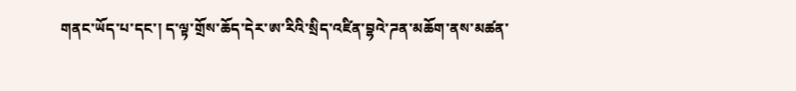གནང་ཡོད་པ་དང་། ད་ལྟ་གྲོས་ཆོད་དེར་ཨ་རིའི་སྲིད་འཛིན་བྷའེ་ཌན་མཆོག་ནས་མཚན་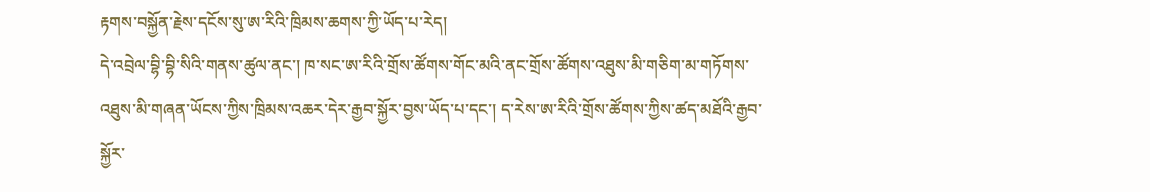རྟགས་བསྐྱོན་རྗེས་དངོས་སུ་ཨ་རིའི་ཁྲིམས་ཆགས་ཀྱི་ཡོད་པ་རེད།
དེ་འབྲེལ་བྷི་བྷི་སིའི་གནས་ཚུལ་ནང་། ཁ་སང་ཨ་རིའི་གྲོས་ཚོགས་གོང་མའི་ནང་གྲོས་ཚོགས་འཐུས་མི་གཅིག་མ་གཏོགས་འཐུས་མི་གཞན་ཡོངས་ཀྱིས་ཁྲིམས་འཆར་དེར་རྒྱབ་སྐྱོར་བྱས་ཡོད་པ་དང་། ད་རེས་ཨ་རིའི་གྲོས་ཚོགས་ཀྱིས་ཚད་མཐོའི་རྒྱབ་སྐྱོར་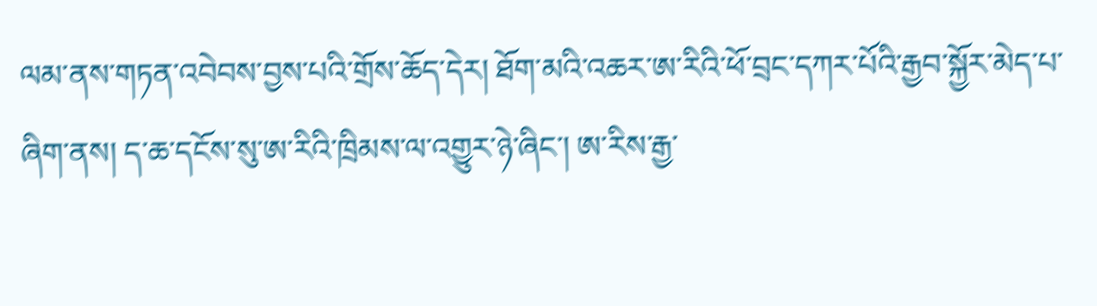ལམ་ནས་གཏན་འབེབས་བྱས་པའི་གྲོས་ཆོད་དེར། ཐོག་མའི་འཆར་ཨ་རིའི་ཕོ་བྲང་དཀར་པོའི་རྒྱབ་སྐྱོར་མེད་པ་ཞིག་ནས། ད་ཆ་དངོས་སུ་ཨ་རིའི་ཁྲིམས་ལ་འགྱུར་ཉེ་ཞིང་། ཨ་རིས་རྒྱ་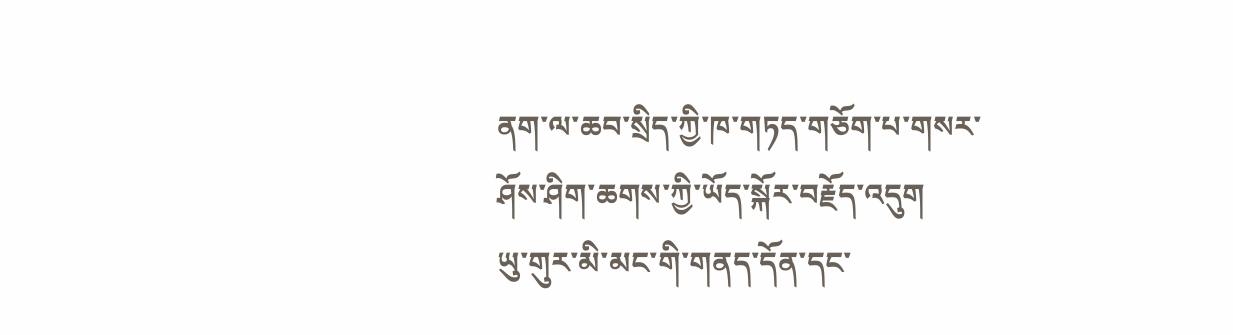ནག་ལ་ཆབ་སྲིད་ཀྱི་ཁ་གཏད་གཅོག་པ་གསར་ཤོས་ཤིག་ཆགས་ཀྱི་ཡོད་སྐོར་བརྗོད་འདུག
ཡུ་གུར་མི་མང་གི་གནད་དོན་དང་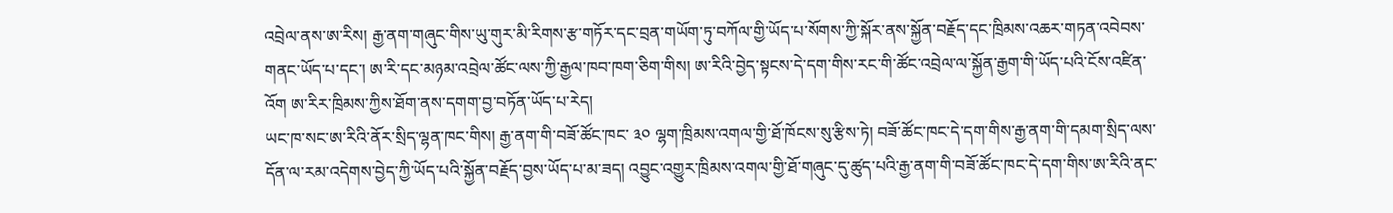འབྲེལ་ནས་ཨ་རིས། རྒྱ་ནག་གཞུང་གིས་ཡུ་གུར་མི་རིགས་རྩ་གཏོར་དང་བྲན་གཡོག་ཏུ་བཀོལ་གྱི་ཡོད་པ་སོགས་ཀྱི་སྐོར་ནས་སྐྱོན་བརྗོད་དང་ཁྲིམས་འཆར་གཏན་འབེབས་གནང་ཡོད་པ་དང་། ཨ་རི་དང་མཉམ་འབྲེལ་ཚོང་ལས་ཀྱི་རྒྱལ་ཁབ་ཁག་ཅིག་གིས། ཨ་རིའི་བྱེད་སྟངས་དེ་དག་གིས་རང་གི་ཚོང་འབྲེལ་ལ་སྐྱོན་རྒྱག་གི་ཡོད་པའི་ངོས་འཛིན་འོག ཨ་རིར་ཁྲིམས་ཀྱིས་ཐོག་ནས་དགག་བྱ་བཏོན་ཡོད་པ་རེད།
ཡང་ཁ་སང་ཨ་རིའི་ནོར་སྲིད་ལྷན་ཁང་གིས། རྒྱ་ནག་གི་བཟོ་ཚོང་ཁང་ ༣༠ ལྷག་ཁྲིམས་འགལ་གྱི་ཐོ་ཁོངས་སུ་རྩིས་ཏེ། བཟོ་ཚོང་ཁང་དེ་དག་གིས་རྒྱ་ནག་གི་དམག་སྲིད་ལས་དོན་ལ་རམ་འདེགས་བྱེད་ཀྱི་ཡོད་པའི་སྐྱོན་བརྗོད་བྱས་ཡོད་པ་མ་ཟད། འབྱུང་འགྱུར་ཁྲིམས་འགལ་གྱི་ཐོ་གཞུང་དུ་ཚུད་པའི་རྒྱ་ནག་གི་བཟོ་ཚོང་ཁང་དེ་དག་གིས་ཨ་རིའི་ནང་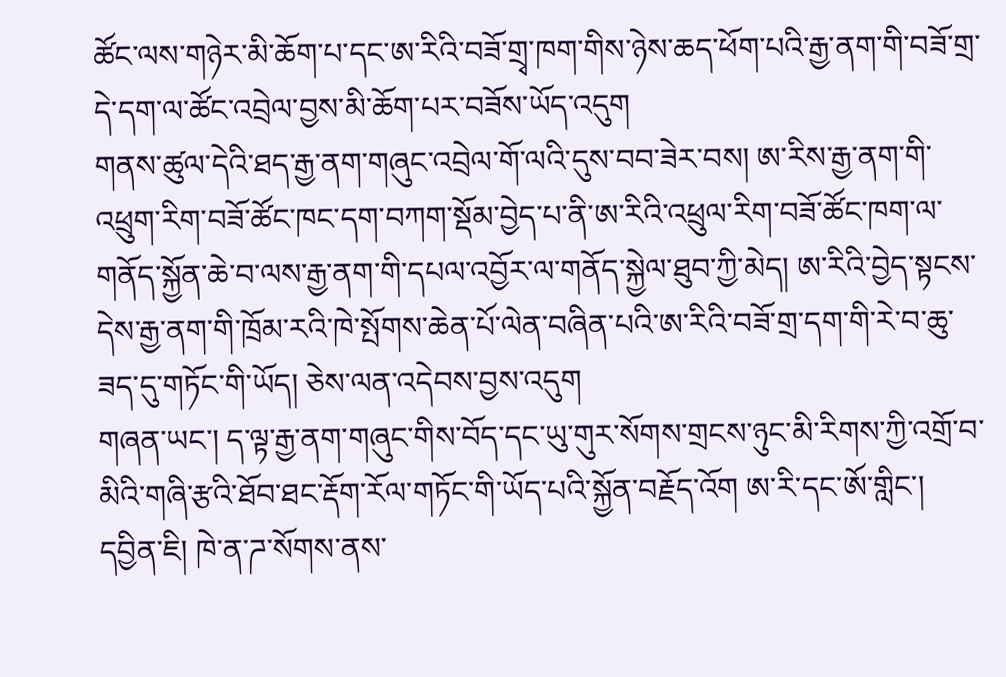ཚོང་ལས་གཉེར་མི་ཆོག་པ་དང་ཨ་རིའི་བཟོ་གྲྭ་ཁག་གིས་ཉེས་ཆད་ཕོག་པའི་རྒྱ་ནག་གི་བཟོ་གྲ་དེ་དག་ལ་ཚོང་འབྲེལ་བྱས་མི་ཆོག་པར་བཟོས་ཡོད་འདུག
གནས་ཚུལ་དེའི་ཐད་རྒྱ་ནག་གཞུང་འབྲེལ་གོ་ལའི་དུས་བབ་ཟེར་བས། ཨ་རིས་རྒྱ་ནག་གི་འཕྲུག་རིག་བཟོ་ཚོང་ཁང་དག་བཀག་སྡོམ་བྱེད་པ་ནི་ཨ་རིའི་འཕྲུལ་རིག་བཟོ་ཚོང་ཁག་ལ་གནོད་སྐྱོན་ཆེ་བ་ལས་རྒྱ་ནག་གི་དཔལ་འབྱོར་ལ་གནོད་སྐྱེལ་ཐུབ་ཀྱི་མེད། ཨ་རིའི་བྱེད་སྟངས་དེས་རྒྱ་ནག་གི་ཁྲོམ་རའི་ཁེ་སྤོགས་ཆེན་པོ་ལེན་བཞིན་པའི་ཨ་རིའི་བཟོ་གྲ་དག་གི་རེ་བ་ཆུ་ཟད་དུ་གཏོང་གི་ཡོད། ཅེས་ལན་འདེབས་བྱས་འདུག
གཞན་ཡང་། ད་ལྟ་རྒྱ་ནག་གཞུང་གིས་བོད་དང་ཡུ་གུར་སོགས་གྲངས་ཉུང་མི་རིགས་ཀྱི་འགྲོ་བ་མིའི་གཞི་རྩའི་ཐོབ་ཐང་རྡོག་རོལ་གཏོང་གི་ཡོད་པའི་སྐྱོན་བརྗོད་འོག ཨ་རི་དང་ཨོ་གླིང་། དབྱིན་ཇི། ཁེ་ན་ཌ་སོགས་ནས་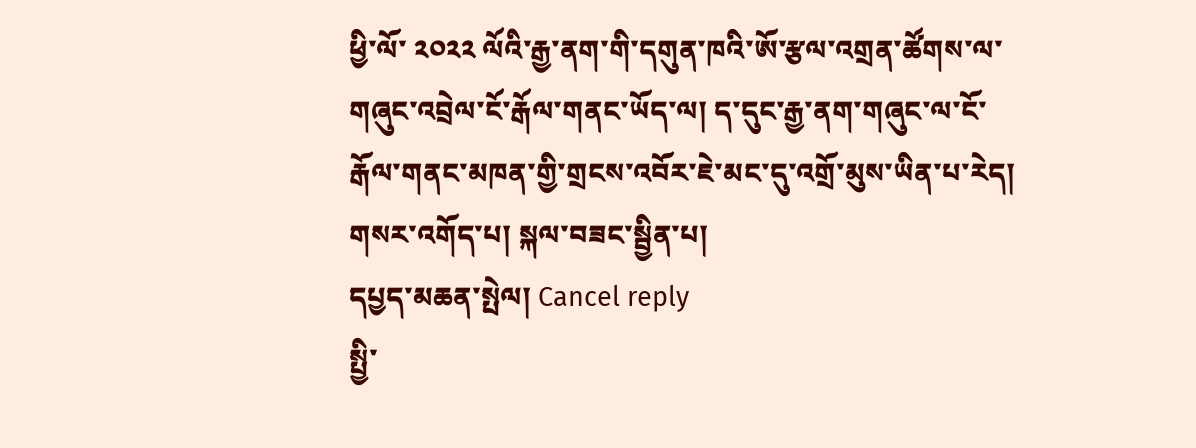ཕྱི་ལོ་ ༢༠༢༢ ལོའི་རྒྱ་ནག་གི་དགུན་ཁའི་ཨོ་རྩལ་འགྲན་ཚོགས་ལ་གཞུང་འབྲེལ་ངོ་རྒོལ་གནང་ཡོད་ལ། ད་དུང་རྒྱ་ནག་གཞུང་ལ་ངོ་རྒོལ་གནང་མཁན་གྱི་གྲངས་འབོར་ཇེ་མང་དུ་འགྲོ་མུས་ཡིན་པ་རེད།
གསར་འགོད་པ། སྐལ་བཟང་སྦྱིན་པ།
དཔྱད་མཆན་སྤེལ། Cancel reply
སྤྱི་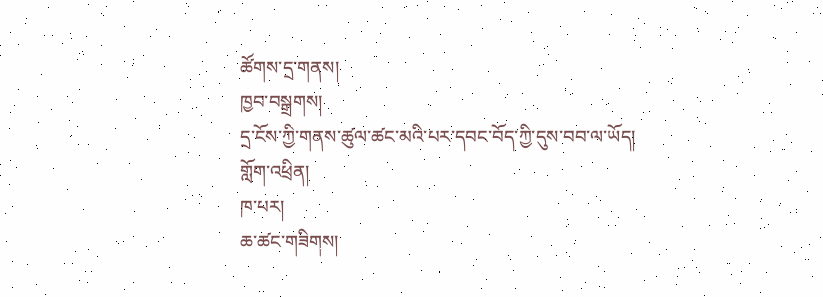ཚོགས་དྲ་གནས།
ཁྱབ་བསྒྲགས།
དྲ་ངོས་ཀྱི་གནས་ཚུལ་ཚང་མའི་པར་དབང་བོད་ཀྱི་དུས་བབ་ལ་ཡོད།
གློག་འཕྲིན།
ཁ་པར།
ཆ་ཚང་གཟིགས།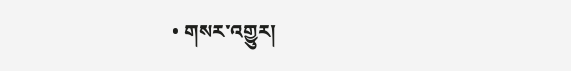• གསར་འགྱུར།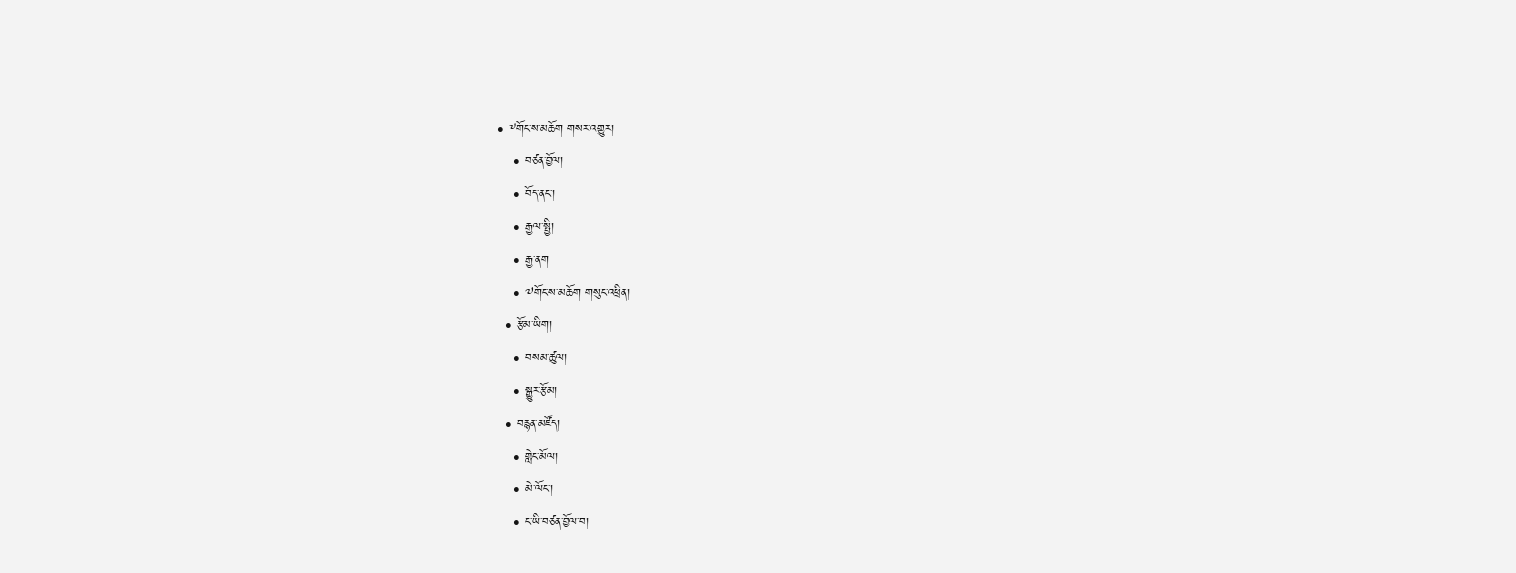• ༸གོང་ས་མཆོག གསར་འགྱུར།
    • བཙན་བྱོལ།
    • བོད་ནང་།
    • རྒྱལ་སྤྱི།
    • རྒྱ་ནག
    • ༧གོང་ས་མཆོག གསུང་འཕྲིན།
  • རྩོམ་ཡིག།
    • བསམ་ཚུལ།
    • སྒྱུར་རྩོམ།
  • བརྙན་མཛོད།
    • གླེང་མོལ།
    • མེ་ལོང་།
    • ང་ཡི་བཙན་བྱོལ་བ།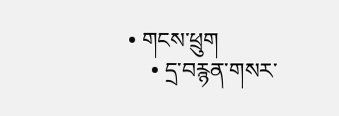• གངས་ཕྲུག
    • དྲ་བརྙན་གསར་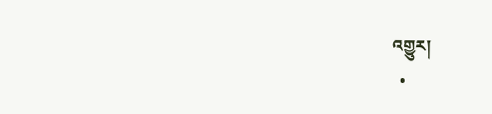འགྱུར།
  •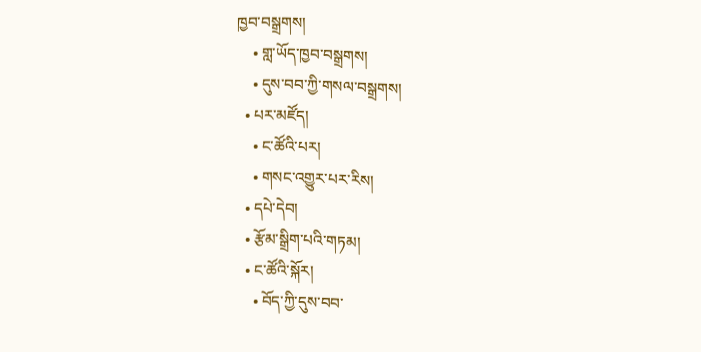ཁྱབ་བསྒྲགས།
    • གླ་ཡོད་ཁྱབ་བསྒྲགས།
    • དུས་བབ་ཀྱི་གསལ་བསྒྲགས།
  • པར་མཛོད།
    • ང་ཚོའི་པར།
    • གསང་འགྱུར་པར་རིས།
  • དཔེ་དེབ།
  • རྩོམ་སྒྲིག་པའི་གཏམ།
  • ང་ཚོའི་སྐོར།
    • བོད་ཀྱི་དུས་བབ་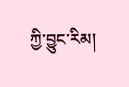ཀྱི་བྱུང་རིམ།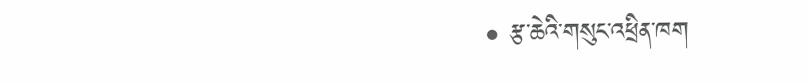• རྩ་ཆེའི་གསུང་འཕྲིན་ཁག